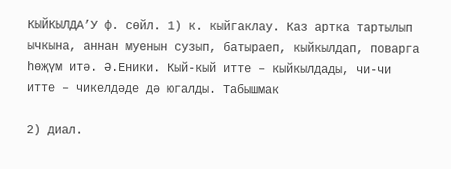КЫЙКЫЛДА’У ф. сөйл. 1) к. кыйгаклау. Каз артка тартылып ычкына, аннан муенын сузып, батыраеп, кыйкылдап, поварга һөҗүм итә. Ә.Еники. Кый-кый итте – кыйкылдады, чи-чи итте – чикелдәде дә югалды. Табышмак

2) диал.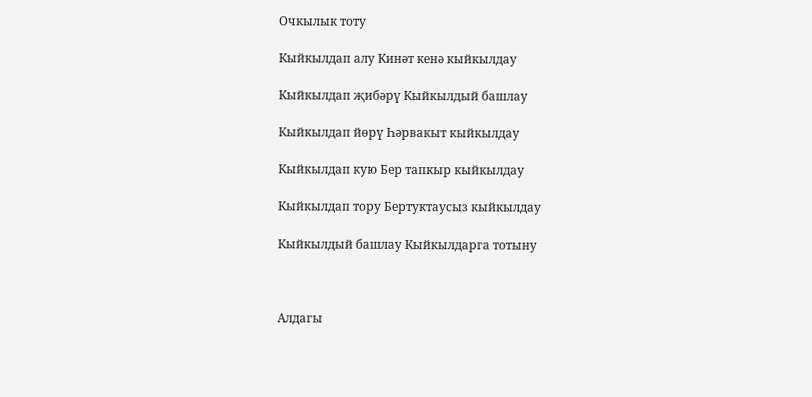Очкылык тоту

Кыйкылдап алу Кинәт кенә кыйкылдау

Кыйкылдап җибәрү Кыйкылдый башлау

Кыйкылдап йөрү Һәрвакыт кыйкылдау

Кыйкылдап кую Бер тапкыр кыйкылдау

Кыйкылдап тору Бертуктаусыз кыйкылдау

Кыйкылдый башлау Кыйкылдарга тотыну



Алдагы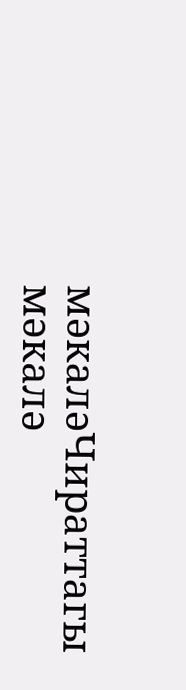мәкаләЧираттагы мәкалә